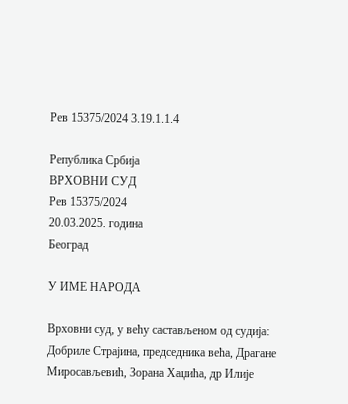Рев 15375/2024 3.19.1.1.4

Република Србија
ВРХОВНИ СУД
Рев 15375/2024
20.03.2025. година
Београд

У ИМЕ НАРОДА

Врховни суд, у већу састављеном од судија: Добриле Страјина, председника већа, Драгане Миросављевић, Зорана Хаџића, др Илије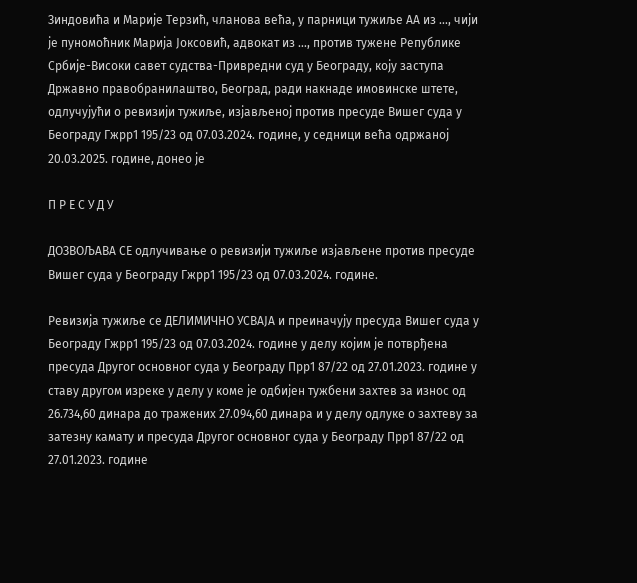Зиндовића и Марије Терзић, чланова већа, у парници тужиље АА из ..., чији је пуномоћник Марија Јоксовић, адвокат из ..., против тужене Републике Србије-Високи савет судства-Привредни суд у Београду, коју заступа Државно правобранилаштво, Београд, ради накнаде имовинске штете, одлучујући о ревизији тужиље, изјављеној против пресуде Вишег суда у Београду Гжрр1 195/23 од 07.03.2024. године, у седници већа одржаној 20.03.2025. године, донео је

П Р Е С У Д У

ДОЗВОЉАВА СЕ одлучивање о ревизији тужиље изјављене против пресуде Вишег суда у Београду Гжрр1 195/23 од 07.03.2024. године.

Ревизија тужиље се ДЕЛИМИЧНО УСВАЈА и преиначују пресуда Вишег суда у Београду Гжрр1 195/23 од 07.03.2024. године у делу којим је потврђена пресуда Другог основног суда у Београду Прр1 87/22 од 27.01.2023. године у ставу другом изреке у делу у коме је одбијен тужбени захтев за износ од 26.734,60 динара до тражених 27.094,60 динара и у делу одлуке о захтеву за затезну камату и пресуда Другог основног суда у Београду Прр1 87/22 од 27.01.2023. године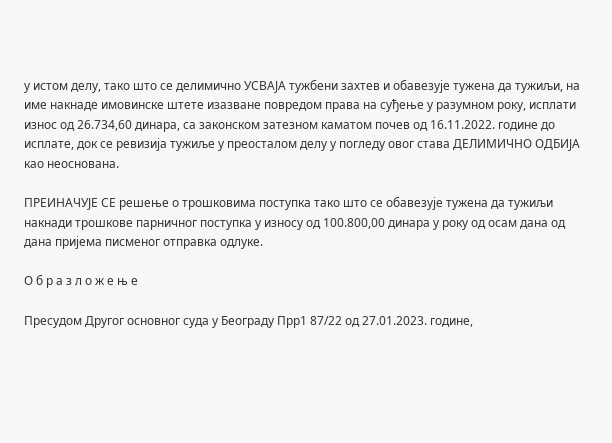у истом делу, тако што се делимично УСВАЈА тужбени захтев и обавезује тужена да тужиљи, на име накнаде имовинске штете изазване повредом права на суђење у разумном року, исплати износ од 26.734,60 динара, са законском затезном каматом почев од 16.11.2022. године до исплате, док се ревизија тужиље у преосталом делу у погледу овог става ДЕЛИМИЧНО ОДБИЈА као неоснована.

ПРЕИНАЧУЈЕ СЕ решење о трошковима поступка тако што се обавезује тужена да тужиљи накнади трошкове парничног поступка у износу од 100.800,00 динара у року од осам дана од дана пријема писменог отправка одлуке.

О б р а з л о ж е њ е

Пресудом Другог основног суда у Београду Прр1 87/22 од 27.01.2023. године,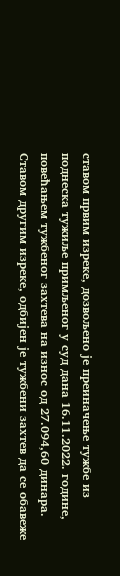ставом првим изреке, дозвољено је преиначење тужбе из поднеска тужиље примљеног у суд дана 16.11.2022. године, повећањем тужбеног захтева на износ од 27.094,60 динара. Ставом другим изреке, одбијен је тужбени захтев да се обавеже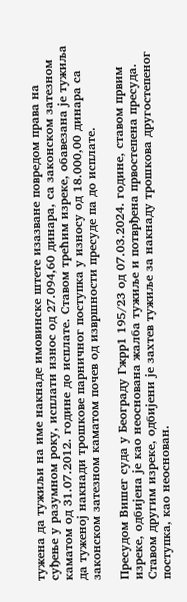тужена да тужиљи на име накнаде имовинске штете изазване повредом права на суђење у разумном року, исплати износ од 27.094,60 динара, са законском затезном каматом од 31.07.2012. године до исплате. Ставом трећим изреке, обавезана је тужиља да туженој накнади трошкове парничног поступка у износу од 18.000,00 динара са законском затезном каматом почев од извршности пресуде па до исплате.

Пресудом Вишег суда у Београду Гжрр1 195/23 од 07.03.2024. године, ставом првим изреке, одбијена је као неоснована жалба тужиље и потврђена првостепена пресуда. Ставом другим изреке, одбијени је захтев тужиље за накнаду трошкова другостепеног поступка, као неоснован.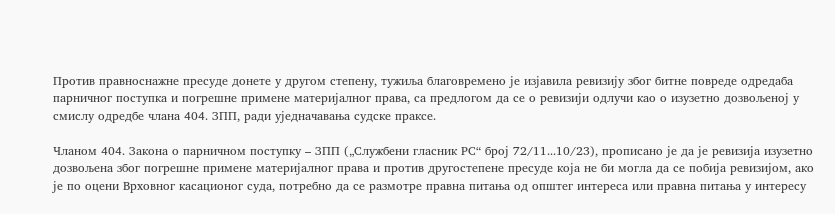Против правноснажне пресуде донете у другом степену, тужиља благовремено је изјавила ревизију због битне повреде одредаба парничног поступка и погрешне примене материјалног права, са предлогом да се о ревизији одлучи као о изузетно дозвољеној у смислу одредбе члана 404. ЗПП, ради уједначавања судске праксе.

Чланом 404. Закона о парничном поступку – ЗПП („Службени гласник РС“ број 72/11...10/23), прописано је да је ревизија изузетно дозвољена због погрешне примене материјалног права и против другостепене пресуде која не би могла да се побија ревизијом, ако је по оцени Врховног касационог суда, потребно да се размотре правна питања од општег интереса или правна питања у интересу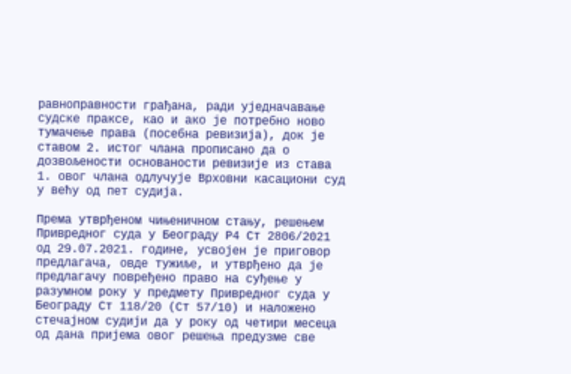равноправности грађана, ради уједначавање судске праксе, као и ако је потребно ново тумачење права (посебна ревизија), док је ставом 2. истог члана прописано да о дозвољености основаности ревизије из става 1. овог члана одлучује Врховни касациони суд у већу од пет судија.

Према утврђеном чињеничном стању, решењем Привредног суда у Београду Р4 Ст 2806/2021 од 29.07.2021. године, усвојен је приговор предлагача, овде тужиље, и утврђено да је предлагачу повређено право на суђење у разумном року у предмету Привредног суда у Београду Ст 118/20 (Ст 57/10) и наложено стечајном судији да у року од четири месеца од дана пријема овог решења предузме све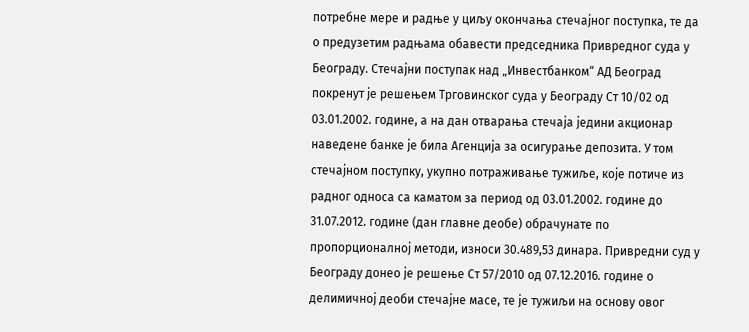потребне мере и радње у циљу окончања стечајног поступка, те да о предузетим радњама обавести председника Привредног суда у Београду. Стечајни поступак над „Инвестбанком“ АД Београд покренут је решењем Трговинског суда у Београду Ст 10/02 од 03.01.2002. године, а на дан отварања стечаја једини акционар наведене банке је била Агенција за осигурање депозита. У том стечајном поступку, укупно потраживање тужиље, које потиче из радног односа са каматом за период од 03.01.2002. године до 31.07.2012. године (дан главне деобе) обрачунате по пропорционалној методи, износи 30.489,53 динара. Привредни суд у Београду донео је решење Ст 57/2010 од 07.12.2016. године о делимичној деоби стечајне масе, те је тужиљи на основу овог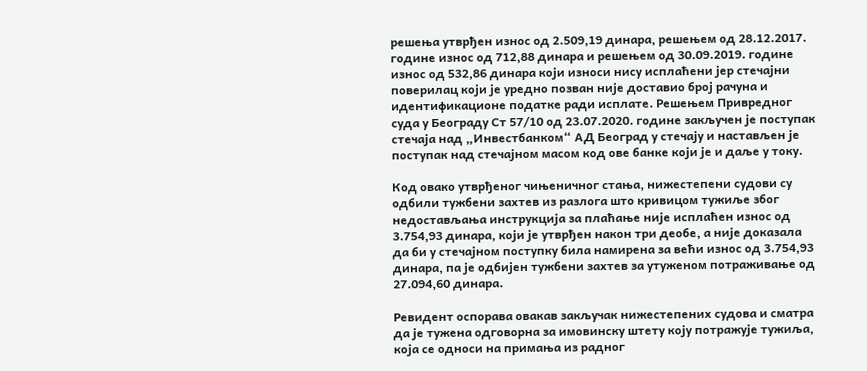решења утврђен износ од 2.509,19 динара, решењем од 28.12.2017. године износ од 712,88 динара и решењем од 30.09.2019. године износ од 532,86 динара који износи нису исплаћени јер стечајни поверилац који је уредно позван није доставио број рачуна и идентификационе податке ради исплате. Решењем Привредног суда у Београду Ст 57/10 од 23.07.2020. године закључен је поступак стечаја над „Инвестбанком“ АД Београд у стечају и настављен је поступак над стечајном масом код ове банке који је и даље у току.

Код овако утврђеног чињеничног стања, нижестепени судови су одбили тужбени захтев из разлога што кривицом тужиље због недостављања инструкција за плаћање није исплаћен износ од 3.754,93 динара, који је утврђен након три деобе, а није доказала да би у стечајном поступку била намирена за већи износ од 3.754,93 динара, па је одбијен тужбени захтев за утуженом потраживање од 27.094,60 динара.

Ревидент оспорава овакав закључак нижестепених судова и сматра да је тужена одговорна за имовинску штету коју потражује тужиља, која се односи на примања из радног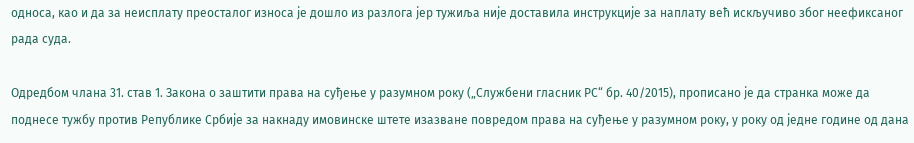односа, као и да за неисплату преосталог износа је дошло из разлога јер тужиља није доставила инструкције за наплату већ искључиво због неефиксаног рада суда.

Одредбом члана 31. став 1. Закона о заштити права на суђење у разумном року („Службени гласник РС“ бр. 40/2015), прописано је да странка може да поднесе тужбу против Републике Србије за накнаду имовинске штете изазване повредом права на суђење у разумном року, у року од једне године од дана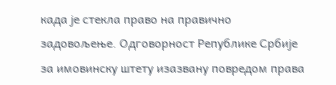када је стекла право на правично задовољење. Одговорност Републике Србије за имовинску штету изазвану повредом права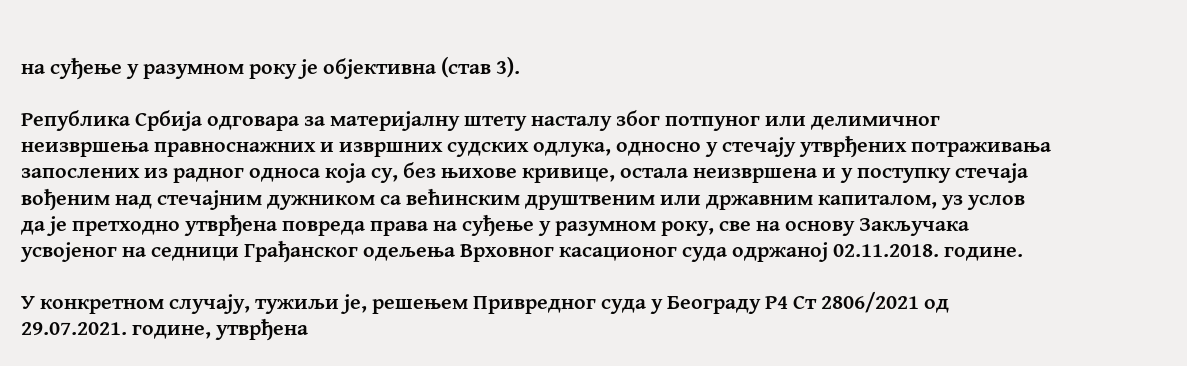на суђење у разумном року је објективна (став 3).

Република Србија одговара за материјалну штету насталу због потпуног или делимичног неизвршења правноснажних и извршних судских одлука, односно у стечају утврђених потраживања запослених из радног односа која су, без њихове кривице, остала неизвршена и у поступку стечаја вођеним над стечајним дужником са већинским друштвеним или државним капиталом, уз услов да је претходно утврђена повреда права на суђење у разумном року, све на основу Закључака усвојеног на седници Грађанског одељења Врховног касационог суда одржаној 02.11.2018. године.

У конкретном случају, тужиљи је, решењем Привредног суда у Београду Р4 Ст 2806/2021 од 29.07.2021. године, утврђена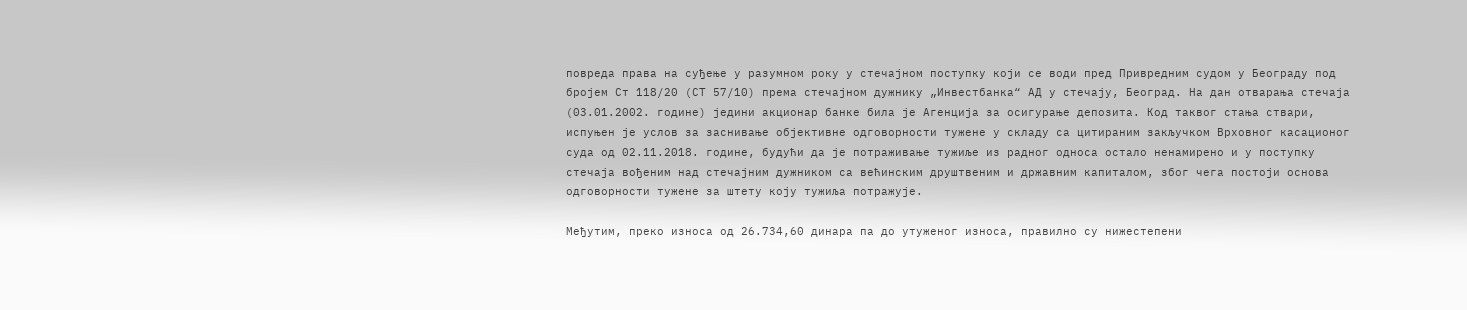повреда права на суђење у разумном року у стечајном поступку који се води пред Привредним судом у Београду под бројем Ст 118/20 (СТ 57/10) према стечајном дужнику „Инвестбанка“ АД у стечају, Београд. На дан отварања стечаја (03.01.2002. године) једини акционар банке била је Агенција за осигурање депозита. Код таквог стања ствари, испуњен је услов за заснивање објективне одговорности тужене у складу са цитираним закључком Врховног касационог суда од 02.11.2018. године, будући да је потраживање тужиље из радног односа остало ненамирено и у поступку стечаја вођеним над стечајним дужником са већинским друштвеним и државним капиталом, због чега постоји основа одговорности тужене за штету коју тужиља потражује.

Међутим, преко износа од 26.734,60 динара па до утуженог износа, правилно су нижестепени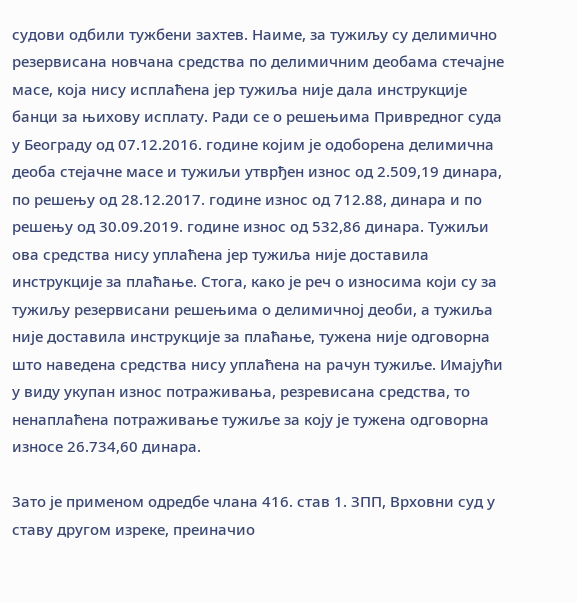судови одбили тужбени захтев. Наиме, за тужиљу су делимично резервисана новчана средства по делимичним деобама стечајне масе, која нису исплаћена јер тужиља није дала инструкције банци за њихову исплату. Ради се о решењима Привредног суда у Београду од 07.12.2016. године којим је одоборена делимична деоба стејачне масе и тужиљи утврђен износ од 2.509,19 динара, по решењу од 28.12.2017. године износ од 712.88, динара и по решењу од 30.09.2019. године износ од 532,86 динара. Тужиљи ова средства нису уплаћена јер тужиља није доставила инструкције за плаћање. Стога, како је реч о износима који су за тужиљу резервисани решењима о делимичној деоби, а тужиља није доставила инструкције за плаћање, тужена није одговорна што наведена средства нису уплаћена на рачун тужиље. Имајући у виду укупан износ потраживања, резревисана средства, то ненаплаћена потраживање тужиље за коју је тужена одговорна износе 26.734,60 динара.

Зато је применом одредбе члана 416. став 1. ЗПП, Врховни суд у ставу другом изреке, преиначио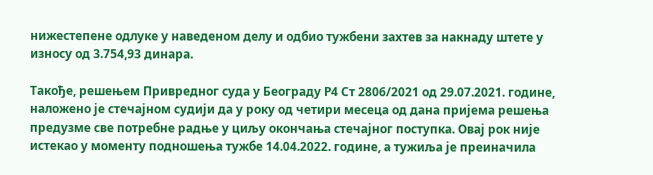нижестепене одлуке у наведеном делу и одбио тужбени захтев за накнаду штете у износу од 3.754,93 динара.

Такође, решењем Привредног суда у Београду Р4 Ст 2806/2021 од 29.07.2021. године, наложено је стечајном судији да у року од четири месеца од дана пријема решења предузме све потребне радње у циљу окончања стечајног поступка. Овај рок није истекао у моменту подношења тужбе 14.04.2022. године, а тужиља је преиначила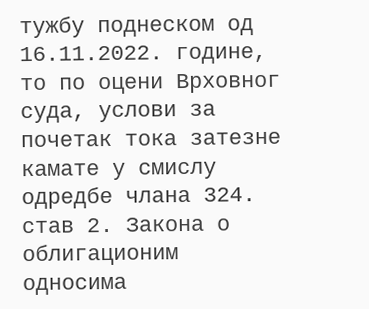тужбу поднеском од 16.11.2022. године, то по оцени Врховног суда, услови за почетак тока затезне камате у смислу одредбе члана 324. став 2. Закона о облигационим односима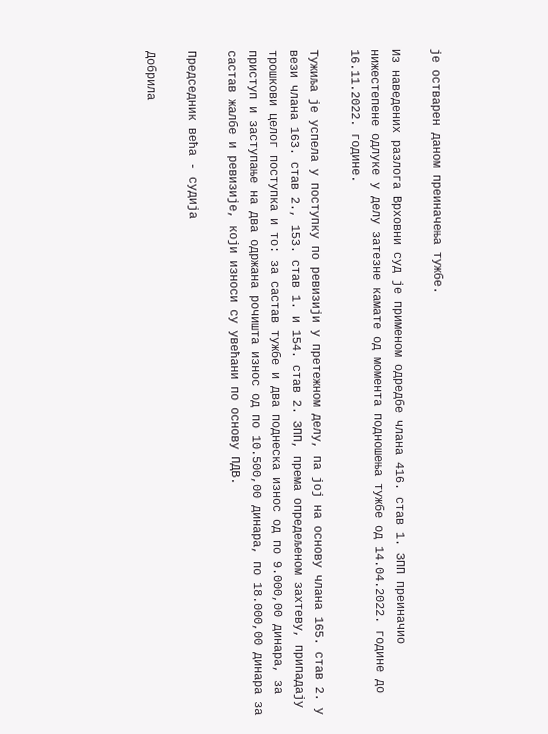је остварен даном преиначења тужбе.

Из наведених разлога Врховни суд је применом одредбе члана 416. став 1. ЗПП преиначио нижестепене одлуке у делу затезне камате од момента подношења тужбе од 14.04.2022. године до 16.11.2022. године.

Тужиља је успела у поступку по ревизији у претежном делу, па јој на основу члана 165. став 2. у вези члана 163. став 2., 153. став 1. и 154. став 2. ЗПП, према опредељеном захтеву, припадају трошкови целог поступка и то: за састав тужбе и два поднеска износ од по 9.000,00 динара, за приступ и заступање на два одржана рочишта износ од по 10.500,00 динара, по 18.000,00 динара за састав жалбе и ревизије, који износи су увећани по основу ПДВ.

Председник већа - судија

Добрила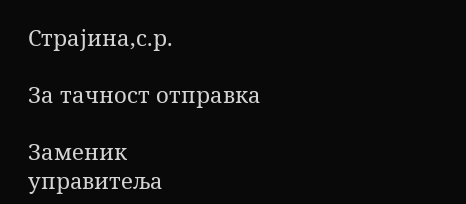Страјина,с.р.

За тачност отправка

Заменик упрaвитеља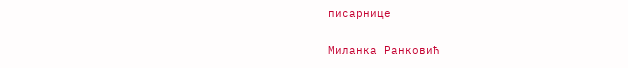писарнице

Миланка Ранковић